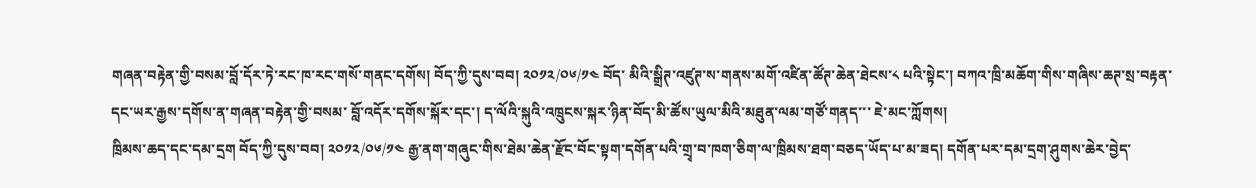གཞན་བརྟེན་གྱི་བསམ་བློ་དོར་ཏེ་རང་ཁ་རང་གསོ་གནང་དགོས། བོད་ཀྱི་དུས་བབ། ༢༠༡༢/༠༦/༡༤ བོད་ མིའི་སྒྲིཊ་འཛུཊ་ས་གནས་མགོ་འཛིན་ཚོཊ་ཆེན་ཐེངས་༨ པའི་སྟེང་། བཀའ་ཁྲི་མཆོག་གིས་གཞིས་ཆཊ་སྲ་བརྟན་དང་ཡར་རྒྱས་དགོས་ན་གཞན་བརྟེན་གྱི་བསམ་ བློ་འདོར་དགོས་སྐོར་དང་། ད་ལོའི་སྐུའི་འཁྲུངས་སྐར་ཉིན་བོད་མི་ཚོས་ཡུལ་མིའི་མཐུན་ལམ་གཙོ་གནད་་་ ཇེ་མང་ཀློགས།
ཁྲིམས་ཆད་དང་དམ་དྲག བོད་ཀྱི་དུས་བབ། ༢༠༡༢/༠༦/༡༤ རྒྱ་ནག་གཞུང་གིས་ཐེམ་ཆེན་རྫོང་བོང་སྟག་དགོན་པའི་གྲྭ་བ་ཁག་ཅིག་ལ་ཁྲིམས་ཐག་བཅད་ཡོད་པ་མ་ཟད། དགོན་པར་དམ་དྲག་ཤུགས་ཆེར་བྱེད་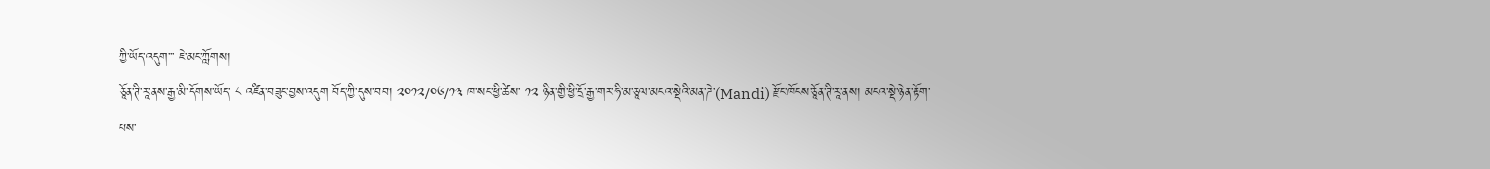ཀྱི་ཡོད་འདུག་་་ ཇེ་མང་ཀློགས།
ཅཱོན་ཊི་རཱ་ནས་རྒྱ་མི་དོགས་ཡོད་ ༨ འཛིན་བཟུང་བྱས་འདུག བོད་ཀྱི་དུས་བབ། ༢༠༡༢/༠༦/༡༣ ཁ་སང་ཕྱི་ཚེས་ ༡༢ ཉིན་གྱི་ཕྱི་དྲོ་རྒྱ་གར་ཧི་མ་ཅཱལ་མངའ་སྡེའི་མན་ཌེ་(Mandi) རྫོང་ཁོངས་ཅཱོན་ཊི་རཱ་ནས། མངའ་སྡེ་ཉེན་རྟོག་པས་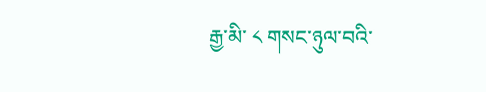རྒྱ་མི་ ༨ གསང་ཉུལ་བའི་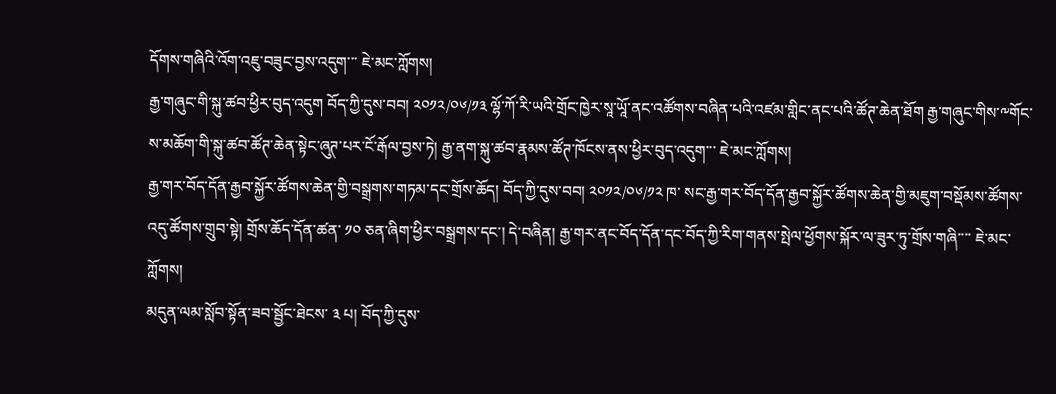དོགས་གཞིའི་འོག་འཇུ་བཟུང་བྱས་འདུག་་་ ཇེ་མང་ཀློགས།
རྒྱ་གཞུང་གི་སྐུ་ཚབ་ཕྱིར་བུད་འདུག བོད་ཀྱི་དུས་བབ། ༢༠༡༢/༠༦/༡༣ ལྷོ་ཀོ་རི་ཡའི་གྲོང་ཁྱེར་སཱ་ཡཱོ་ནང་འཚོགས་བཞིན་པའི་འཛམ་གླིང་ནང་པའི་ཚོཊ་ཆེན་ཐོག རྒྱ་གཞུང་གིས་༸གོང་ས་མཆོག་གི་སྐུ་ཚབ་ཚོཊ་ཆེན་སྟེང་ཞུཊ་པར་ངོ་རྒོལ་བྱས་ཏེ། རྒྱ་ནག་སྐུ་ཚབ་རྣམས་ཚོཊ་ཁོངས་ནས་ཕྱིར་བུད་འདུག་་་ ཇེ་མང་ཀློགས།
རྒྱ་གར་བོད་དོན་རྒྱབ་སྐྱོར་ཚོགས་ཆེན་གྱི་བསྒྲགས་གཏམ་དང་གྲོས་ཆོད། བོད་ཀྱི་དུས་བབ། ༢༠༡༢/༠༦/༡༢ ཁ་ སང་རྒྱ་གར་བོད་དོན་རྒྱབ་སྐྱོར་ཚོགས་ཆེན་གྱི་མཇུག་བསྡོམས་ཚོགས་འདུ་ཚོགས་གྲུབ་སྟེ། གྲོས་ཆོད་དོན་ཚན་ ༡༠ ཅན་ཞིག་ཕྱིར་བསྒྲགས་དང་། དེ་བཞིན། རྒྱ་གར་ནང་བོད་དོན་དང་བོད་ཀྱི་རིག་གནས་སྤེལ་ཕྱོགས་སྐོར་ལ་ཟུར་ཏུ་གྲོས་གཞི་་་་ ཇེ་མང་ཀློགས།
མདུན་ལམ་སློབ་སྟོན་ཟབ་སྦྱོང་ཐེངས་ ༣ པ། བོད་ཀྱི་དུས་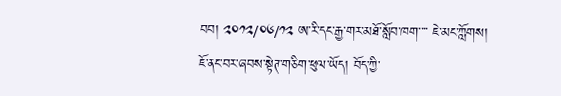བབ། ༢༠༡༢/༠༦/༡༢ ཨ་རི་དང་རྒྱ་གར་མཐོ་སློབ་ཁག་་་་ ཇེ་མང་ཀློགས།
ཇོ་ནང་བར་ཞབས་སྟེཊ་གཅིག་ཕུལ་ཡོད། བོད་ཀྱི་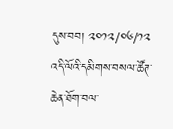དུས་བབ། ༢༠༡༢/༠༦/༡༢ འདི་ལོའི་དམིགས་བསལ་ཚོཊ་ཆེན་ཐོག་བལ་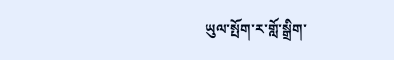ཡུལ་སྤོག་ར་གློ་སྒྲིག་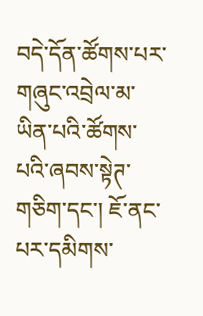བདེ་དོན་ཚོགས་པར་གཞུང་འབྲེལ་མ་ཡིན་པའི་ཚོགས་པའི་ཞབས་སྟེཊ་གཅིག་དང་། ཇོ་ནང་པར་དམིགས་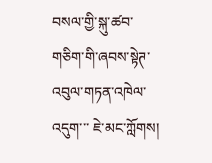བསལ་གྱི་སྐུ་ཚབ་གཅིག་གི་ཞབས་སྟེཊ་འབུལ་གཏན་འཁེལ་འདུག་་་ ཇེ་མང་ཀློགས།